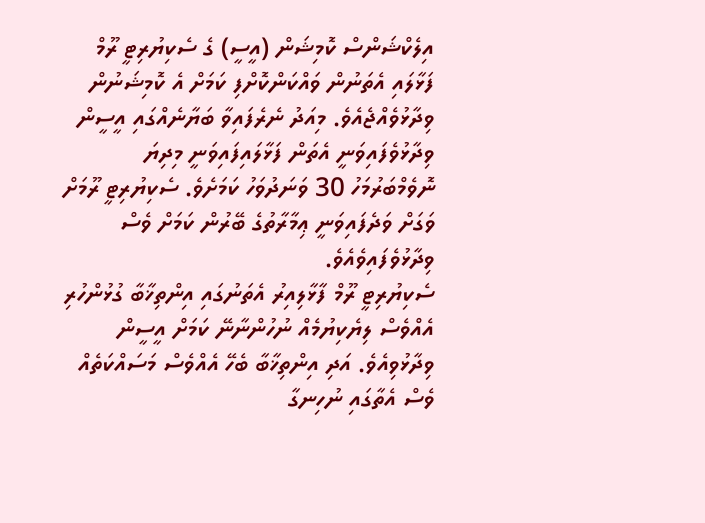އިލެކްޝަންސް ކޮމިޝަން (އީސީ) ގެ ސެކިޔުރިޓީ ރޫމް ފަޅާލައި އެތަނުން ވައްކަންކޮށްފި ކަމަށް އެ ކޮމިޝަނުން ވިދާޅުވެއްޖެއެވެ. މިއަދު ނެރެފައިވާ ބަޔާނެއްގައި އީސީން ވިދާޅުވެފައިވަނީ އެތަން ފަޅާލައިފައިވަނީ މިދިޔަ ނޮވެމްބަރުމަހު 30 ވަނަދުވަހު ކަމަށެވެ. ސެކިޔުރިޓީ ރޫމަށް ވަގަށް ވަދެފައިވަނީ ޢިމާރާތުގެ ބޭރުން ކަމަށް ވެސް ވިދާޅުވެފައިވެއެވެ.
ސެކިޔުރިޓީ ރޫމް ފާޅާލިއިރު އެތަނުގައި އިންތިޚާބާ ގުޅުންހުރި އެއްވެސް ލިޔެކިޔުމެއް ނުހުންނާނޭ ކަމަށް އީސީން ވިދާޅުވިއެވެ. އަދި އިންތިޚާބާ ބެހޭ އެއްވެސް މަސައްކަތެއް ވެސް އެތާގައި ނުހިނގާ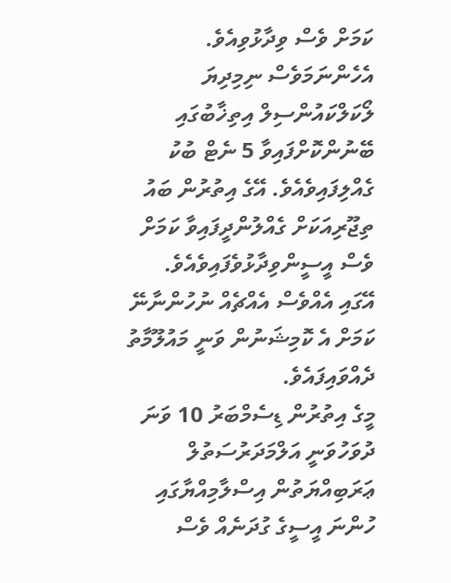ކަމަށް ވެސް ވިދާޅުވިއެވެ. އެހެންނަމަވެސް ނިމިދިޔަ ލޯކަލްކައުންސިލް އިތިޚާބުގައި ބޭނުންކޮށްފައިވާ 5 ނެޓް ބުކު ގެއްލިފައިވެއެވެ. އޭގެ އިތުރުން ބައު ތިޖޫރިއަކަށް ގެއްލުންދީފައިވާ ކަމަށް ވެސް އީސީންވިދާޅުވެފައިވެއެވެ. އޭގައި އެއްވެސް އެއްޗެއް ނުހުންނާނޭ ކަމަށް އެ ކޮމިޝަނުން ވަނީ މައުލޫމާތު ދެއްވައިފައެވެ.
މީގެ އިތުރުން ޑިސެމްބަރު 10 ވަނަ ދުވަހުވަނީ އަލްމަދަރުސަތުލް ޢަރަބިއްޔަތުން އިސްލާމިއްޔާގައި ހުންނަ އީސީގެ ގުދަނެއް ވެސް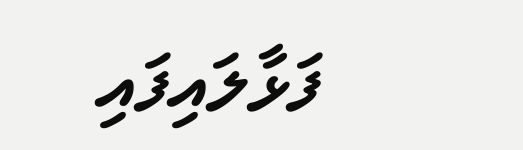ފަޅާލައިފައި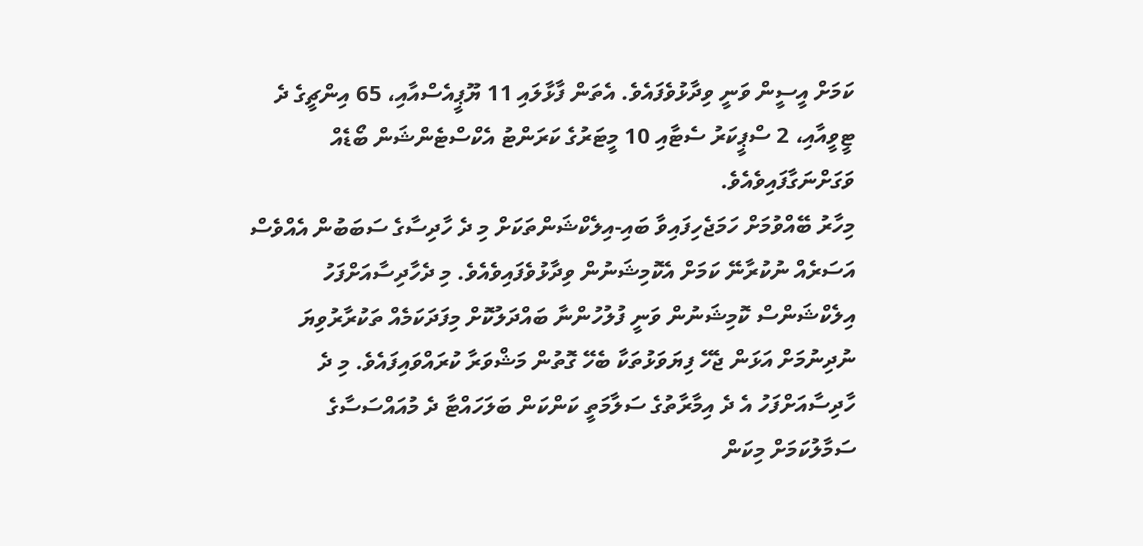ކަމަށް އީސީން ވަނީ ވިދާޅުވެފައެވެ. އެތަން ފާޅާލައި 11 ޔޫޕީއެސްއާއި، 65 އިންޗީގެ ދެ ޓީވީއާއި، 2 ސްޕީކަރު ސެޓާއި 10 މީޓަރުގެ ކަރަންޓު އެކްސްޓެންޝަން ބޯޑެއް ވަގަށްނަގާފައިވެއެވެ.
މިހާރު ބޭއްވުމަށް ހަމަޖެހިފައިވާ ބައި-އިލެކްޝަންތަކަށް މި ދެ ހާދިސާގެ ސަބަބުން އެއްވެސް އަސަރެއް ނުކުރާނޭ ކަމަށް އެކޮމިޝަނުން ވިދާޅުވެފައިވެއެވެ. މި ދެހާދިސާއަށްފަހު އިލެކްޝަންސް ކޮމިޝަނުން ވަނީ ފުލުހުންނާ ބައްދަލުކޮށް މިފަދަކަމެއް ތަކުރާރުވިޔަ ނުދިނުމަށް އަޅަން ޖެހޭ ފިޔަވަޅުތަކާ ބެހޭ ގޮތުން މަޝްވަރާ ކުރައްވައިފައެވެ. މި ދެ ހާދިސާއަށްފަހު އެ ދެ އިމާރާތުގެ ސަލާމަތީ ކަންކަން ބަލަހައްޓާ ދެ މުއައްސަސާގެ ސަމާލުކަމަށް މިކަން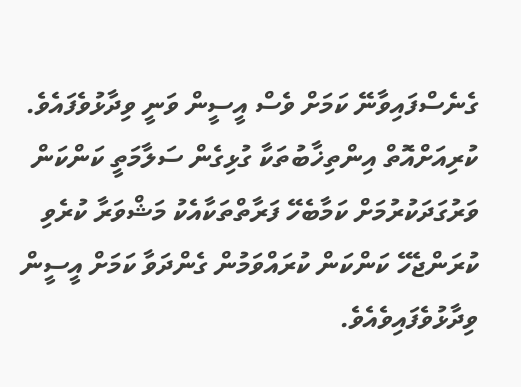ގެނެސްފައިވާނޭ ކަމަށް ވެސް އީސީން ވަނީ ވިދާޅުވެފައެވެ.
ކުރިއަށްއޮތް އިންތިޚާބުތަކާ ގުޅިގެން ސަލާމަތީ ކަންކަން ވަރުގަދަކުރުމަށް ކަމާބެހޭ ފަރާތްތަކާއެކު މަޝްވަރާ ކުރެވި ކުރަންޖެހޭ ކަންކަން ކުރައްވަމުން ގެންދަވާ ކަމަށް އީސީން ވިދާޅުވެފައިވެއެވެ.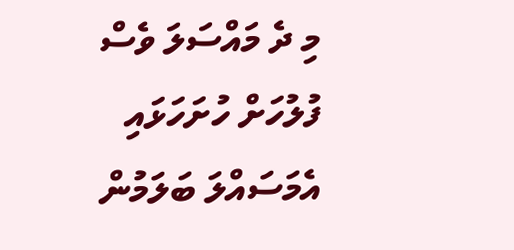މި ދެ މައްސަލަ ވެސް ފުލުހަށް ހުށަހަޅައި އެމަސައްލަ ބަލަމުން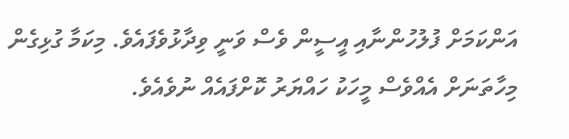އަންކަމަށް ފުލުހުންނާއި އީސީން ވެސް ވަނީ ވިދާޅުވެފައެވެ. މިކަމާ ގުޅިގެން މިހާތަނަށް އެއްވެސް މީހަކު ހައްޔަރު ކޮށްފައެއް ނުވެއެވެ.